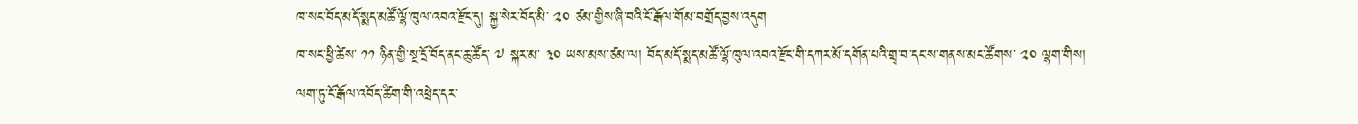ཁ་སང་བོད་མདོ་སྨད་མཚོ་ལྷོ་ཁུལ་འབའ་རྫོང་དུ། སྐྱ་སེར་བོད་མི་ ༢༠ ཙམ་གྱིས་ཞི་བའི་ངོ་རྒོལ་གོམ་བགྲོད་བྱས་འདུག
ཁ་སང་ཕྱི་ཚེས་ ༡༡ ཉིན་གྱི་སྔ་དྲོ་བོད་ནང་ཆུ་ཚོད་ ༧ སྐར་མ་ ༣༠ ཡས་མས་ཙམ་ལ། བོད་མདོ་སྨད་མཚོ་ལྷོ་ཁུལ་འབའ་རྫོང་གི་དཀར་མོ་དགོན་པའི་གྲྭ་བ་དང་ས་གནས་མང་ཚོགས་ ༢༠ ལྷག་གིས། ལག་ཏུ་ངོ་རྒོལ་འབོད་ཚིག་གི་འཕྲེད་དར་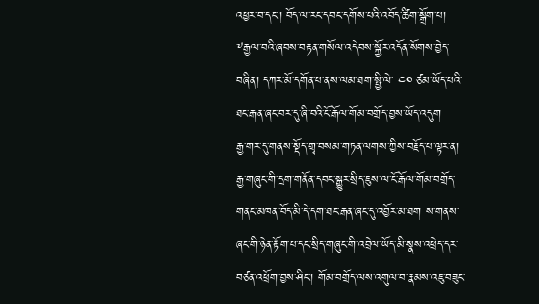འཕྱར་བ་དང་། བོད་ལ་རང་དབང་དགོས་པའི་འབོད་ཚིག་སྒྲོག་པ། ༸རྒྱལ་བའི་ཞབས་བརྟན་གསོལ་འདེབས་སྐྱོར་འདོན་སོགས་བྱེད་བཞིན། དཀར་མོ་དགོན་པ་ནས་ལམ་ཐག་སྤྱི་ལེ་ ༤༠ ཙམ་ཡོད་པའི་ཐང་རྒན་ཞང་བར་དུ་ཞི་བའི་ངོ་རྒོལ་གོམ་བགྲོད་བྱས་ཡོད་འདུག
རྒྱ་གར་དུ་གནས་སྡོད་གྲྭ་བསམ་གཏན་ལགས་ཀྱིས་བརྗོད་པ་ལྟར་ན། རྒྱ་གཞུང་གི་དྲག་གནོན་དབང་སྒྱུར་སྲིད་ཇུས་ལ་ངོ་རྒོལ་གོམ་བགྲོད་གནང་མཁན་བོད་མི་དེ་དག་ཐང་རྒན་ཞང་དུ་འབྱོར་མ་ཐག ས་གནས་ཞང་གི་ཉེན་རྟོག་པ་དང་སྲིད་གཞུང་གི་འབྲེལ་ཡོད་མི་སྣས་འཕྲེད་དར་བཙན་འཕྲོག་བྱས་ཤིང་། གོམ་བགྲོད་ལས་འགུལ་བ་རྣམས་འཇུ་བཟུང་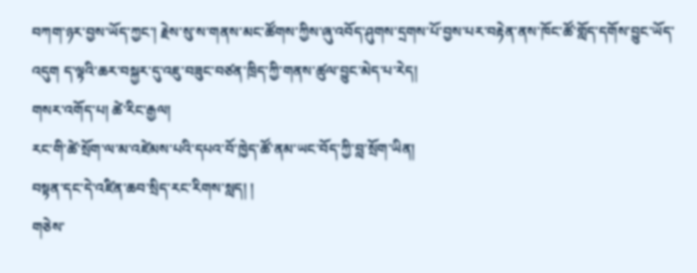བཀག་ཉར་བྱས་ཡོད་ཀྱང་། རྗེས་སུ་ས་གནས་མང་ཚོགས་ཀྱིས་ཞུ་འབོད་ཤུགས་དྲགས་པོ་བྱས་པར་བརྟེན་ནས་ཁོང་ཚོ་གློད་དགོས་བྱུང་ཡོད་འདུག ད་ལྟའི་ཆར་བསྐྱར་དུ་འཇུ་བཟུང་བཙན་ཁྲིད་ཀྱི་གནས་ཚུལ་བྱུང་མེད་པ་རེད།
གསར་འགོད་པ། ཚེ་རིང་རྒྱལ།
རང་གི་ཚེ་སྲོག་ལ་མ་འཛེམས་པའི་དཔའ་བོ་ཁྱེད་ཚོ་ནམ་ཡང་བོད་ཀྱི་བླ་སྲོག་ཡིན།
བསྟན་དང་དེ་འཛིན་ཆབ་སྲིད་རང་རིགས་སླད། །
གཅེས་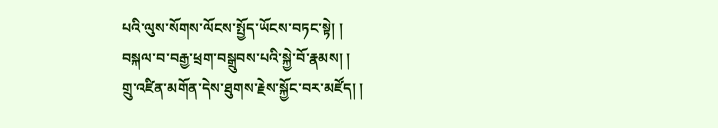པའི་ལུས་སོགས་ལོངས་སྤྱོད་ཡོངས་བཏང་སྟེ། །
བསྐལ་བ་བརྒྱ་ཕྲག་བསྒྲུབས་པའི་སྐྱེ་བོ་རྣམས། །
གྲུ་འཛིན་མགོན་དེས་ཐུགས་རྗེས་སྐྱོང་བར་མཛོད། །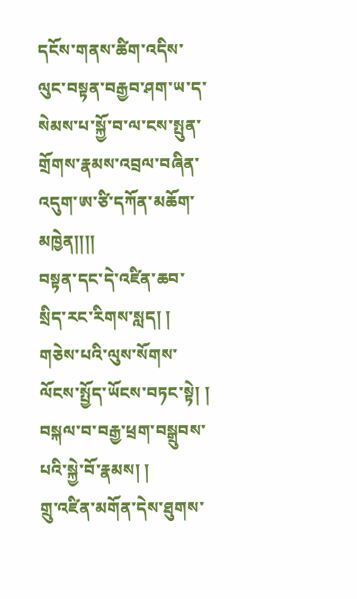དངོས་གནས་ཚིག་འདིས་ལུང་བསྟན་བརྒྱབ་ཤག་ཡ་ད་སེམས་པ་སྐྱོ་བ་ལ་ངས་སྤུན་གྲོགས་རྣམས་འབྲལ་བཞིན་འདུག་ཨ་ཙི་དཀོན་མཆོག་མཁྱེན།།།།
བསྟན་དང་དེ་འཛིན་ཆབ་སྲིད་རང་རིགས་སླད། །
གཅེས་པའི་ལུས་སོགས་ལོངས་སྤྱོད་ཡོངས་བཏང་སྟེ། །
བསྐལ་བ་བརྒྱ་ཕྲག་བསྒྲུབས་པའི་སྐྱེ་བོ་རྣམས། །
གྲུ་འཛིན་མགོན་དེས་ཐུགས་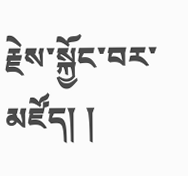རྗེས་སྐྱོང་བར་མཛོད། །